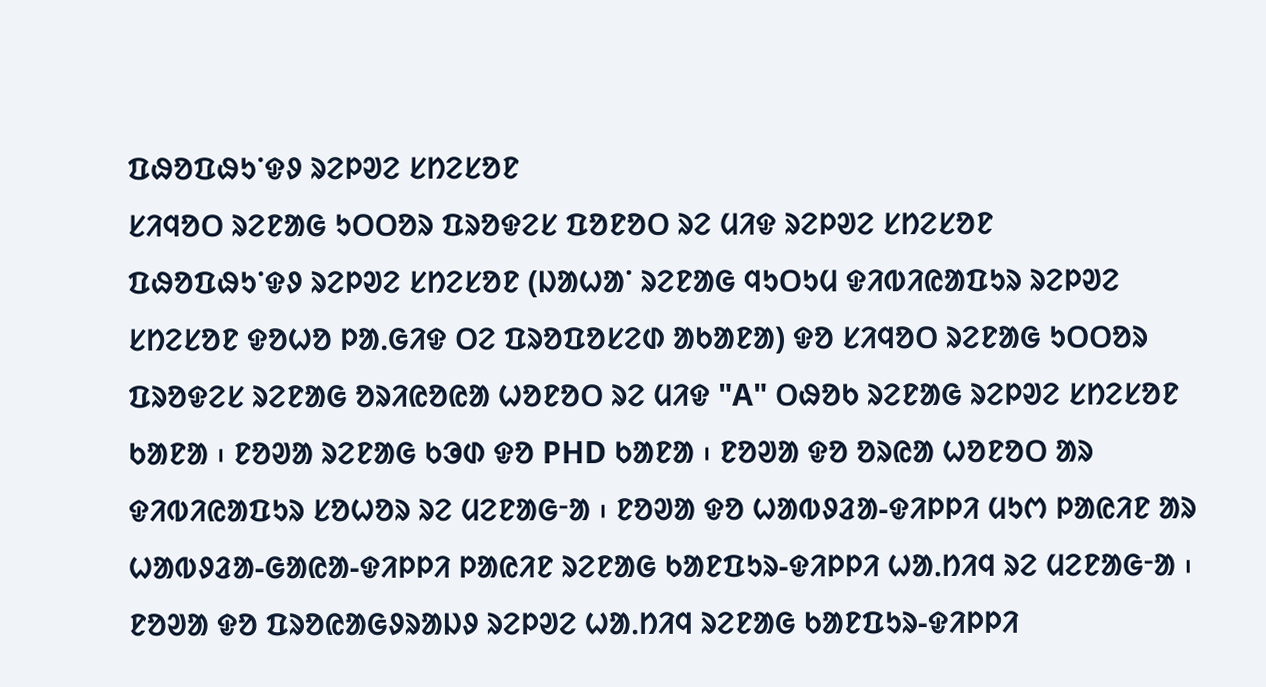ᱯᱷᱚᱯᱷᱩᱸᱫᱽ ᱨᱮᱞᱣᱮ ᱥᱴᱮᱥᱚᱱ
ᱥᱤᱧᱚᱛ ᱨᱮᱱᱟᱜ ᱩᱛᱛᱚᱨ ᱯᱨᱚᱫᱮᱥ ᱯᱚᱱᱚᱛ ᱨᱮ ᱢᱤᱫ ᱨᱮᱞᱣᱮ ᱥᱴᱮᱥᱚᱱ
ᱯᱷᱚᱯᱷᱩᱸᱫᱽ ᱨᱮᱞᱣᱮ ᱥᱴᱮᱥᱚᱱ (ᱡᱟᱦᱟᱸ ᱨᱮᱱᱟᱜ ᱧᱩᱛᱩᱢ ᱫᱤᱵᱤᱭᱟᱯᱩᱨ ᱨᱮᱞᱣᱮ ᱥᱴᱮᱥᱚᱱ ᱫᱚᱦᱚ ᱞᱟᱹᱜᱤᱫ ᱛᱮ ᱯᱨᱚᱯᱚᱥᱮᱰ ᱟᱠᱟᱱᱟ) ᱫᱚ ᱥᱤᱧᱚᱛ ᱨᱮᱱᱟᱜ ᱩᱛᱛᱚᱨ ᱯᱨᱚᱫᱮᱥ ᱨᱮᱱᱟᱜ ᱚᱨᱤᱭᱚᱭᱟ ᱦᱚᱱᱚᱛ ᱨᱮ ᱢᱤᱫ "A" ᱛᱷᱚᱠ ᱨᱮᱱᱟᱜ ᱨᱮᱞᱣᱮ ᱥᱴᱮᱥᱚᱱ ᱠᱟᱱᱟ ᱾ ᱱᱚᱣᱟ ᱨᱮᱱᱟᱜ ᱠᱳᱰ ᱫᱚ PHD ᱠᱟᱱᱟ ᱾ ᱱᱚᱣᱟ ᱫᱚ ᱚᱨᱭᱟ ᱦᱚᱱᱚᱛ ᱟᱨ ᱫᱤᱵᱤᱭᱟᱯᱩᱨ ᱥᱚᱦᱚᱨ ᱨᱮ ᱢᱮᱱᱟᱜᱼᱟ ᱾ ᱱᱚᱣᱟ ᱫᱚ ᱦᱟᱵᱽᱲᱟ-ᱫᱤᱞᱞᱤ ᱢᱩᱬ ᱞᱟᱭᱤᱱ ᱟᱨ ᱦᱟᱵᱽᱲᱟ-ᱜᱟᱭᱟ-ᱫᱤᱞᱞᱤ ᱞᱟᱭᱤᱱ ᱨᱮᱱᱟᱜ ᱠᱟᱱᱯᱩᱨ-ᱫᱤᱞᱞᱤ ᱦᱟᱹᱴᱤᱧ ᱨᱮ ᱢᱮᱱᱟᱜᱼᱟ ᱾ ᱱᱚᱣᱟ ᱫᱚ ᱯᱨᱚᱭᱟᱜᱽᱨᱟᱡᱽ ᱨᱮᱞᱣᱮ ᱦᱟᱹᱴᱤᱧ ᱨᱮᱱᱟᱜ ᱠᱟᱱᱯᱩᱨ-ᱫᱤᱞᱞᱤ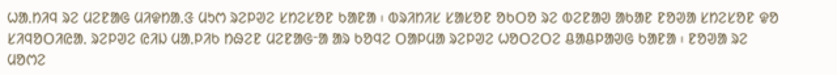ᱦᱟᱹᱴᱤᱧ ᱨᱮ ᱢᱮᱱᱟᱜ ᱢᱤᱫᱴᱟᱹᱝ ᱢᱩᱬ ᱨᱮᱞᱣᱮ ᱥᱴᱮᱥᱚᱱ ᱠᱟᱱᱟ ᱾ ᱵᱨᱤᱴᱤᱥ ᱥᱟᱥᱚᱱ ᱚᱠᱛᱚ ᱨᱮ ᱵᱮᱱᱟᱣ ᱟᱠᱟᱱ ᱱᱚᱣᱟ ᱥᱴᱮᱥᱚᱱ ᱫᱚ ᱥᱤᱧᱚᱛᱤᱭᱟᱹ ᱨᱮᱞᱣᱮ ᱭᱤᱡ ᱢᱟᱹᱞᱤᱠ ᱴᱷᱮᱱ ᱢᱮᱱᱟᱜᱼᱟ ᱟᱨ ᱠᱚᱧᱮ ᱛᱟᱞᱢᱟ ᱨᱮᱞᱣᱮ ᱦᱚᱛᱮᱛᱮ ᱪᱟᱪᱞᱟᱣᱜ ᱠᱟᱱᱟ ᱾ ᱱᱚᱣᱟ ᱨᱮ ᱢᱚᱬᱮ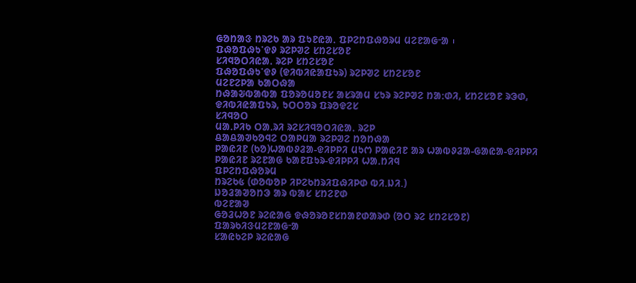ᱜᱚᱴᱟᱝ ᱴᱨᱮᱠ ᱟᱨ ᱯᱩᱱᱭᱟᱹ ᱯᱞᱮᱴᱯᱷᱚᱨᱢ ᱢᱮᱱᱟᱜᱼᱟ ᱾
ᱯᱷᱚᱯᱷᱩᱸᱫᱽ ᱨᱮᱞᱣᱮ ᱥᱴᱮᱥᱚᱱ
ᱥᱤᱧᱚᱛᱤᱭᱟᱹ ᱨᱮᱞ ᱥᱴᱮᱥᱚᱱ
ᱯᱷᱚᱯᱷᱩᱸᱫᱽ (ᱫᱤᱵᱤᱭᱟᱯᱩᱨ) ᱨᱮᱞᱣᱮ ᱥᱴᱮᱥᱚᱱ
ᱢᱮᱱᱮᱞᱟ ᱠᱟᱛᱷᱟ
ᱴᱷᱟᱶᱵᱟᱵᱟ ᱯᱚᱨᱚᱢᱚᱱᱥ ᱟᱥᱨᱟᱢ ᱥᱩᱨ ᱨᱮᱞᱣᱮ ᱴᱟᱺᱰᱤ, ᱥᱴᱮᱥᱚᱱ ᱨᱳᱰ, ᱫᱤᱵᱤᱭᱟᱯᱩᱨ, ᱩᱛᱛᱚᱨ ᱯᱨᱚᱫᱮᱥ
ᱥᱤᱧᱚᱛ
ᱢᱟᱹᱞᱤᱠ ᱛᱟᱹᱨᱤ ᱨᱮᱥᱤᱧᱚᱛᱤᱭᱟᱹ ᱨᱮᱞ
ᱪᱟᱪᱟᱣᱠᱚᱧᱮ ᱛᱟᱞᱢᱟ ᱨᱮᱞᱣᱮ ᱴᱚᱴᱷᱟ
ᱞᱟᱭᱤᱱ (ᱠᱚ)ᱦᱟᱵᱽᱲᱟ-ᱫᱤᱞᱞᱤ ᱢᱩᱬ ᱞᱟᱭᱤᱱ ᱟᱨ ᱦᱟᱵᱽᱲᱟ-ᱜᱟᱭᱟ-ᱫᱤᱞᱞᱤ ᱞᱟᱭᱤᱱ ᱨᱮᱱᱟᱜ ᱠᱟᱱᱯᱩᱨ-ᱫᱤᱞᱞᱤ ᱦᱟᱹᱴᱤᱧ
ᱯᱞᱮᱴᱯᱷᱚᱨᱢ
ᱴᱨᱮᱠ᱕ (ᱰᱚᱵᱚᱞ ᱤᱞᱮᱠᱴᱨᱤᱯᱷᱤᱞᱰ ᱵᱤ.ᱡᱤ.)
ᱡᱚᱲᱟᱣᱚᱴᱳ ᱟᱨ ᱵᱟᱥ ᱥᱴᱮᱱᱰ
ᱵᱮᱱᱟᱣ
ᱜᱚᱲᱦᱚᱱ ᱨᱮᱭᱟᱜ ᱫᱷᱚᱨᱚᱱᱥᱴᱟᱱᱰᱟᱨᱰ (ᱚᱛ ᱨᱮ ᱥᱴᱮᱥᱚᱱ)
ᱯᱟᱨᱠᱤᱝᱢᱮᱱᱟᱜᱼᱟ
ᱥᱟᱭᱠᱮᱞ ᱨᱮᱭᱟᱜ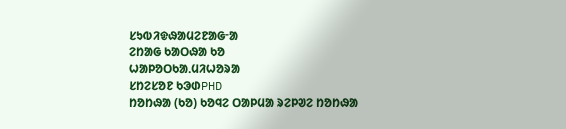ᱥᱩᱵᱤᱫᱷᱟᱢᱮᱱᱟᱜᱼᱟ
ᱮᱴᱟᱜ ᱠᱟᱛᱷᱟ ᱠᱚ
ᱦᱟᱞᱚᱛᱠᱟᱹᱢᱤᱦᱚᱨᱟ
ᱥᱴᱮᱥᱚᱱ ᱠᱳᱰPHD
ᱴᱚᱴᱷᱟ (ᱠᱚ) ᱠᱚᱧᱮ ᱛᱟᱞᱢᱟ ᱨᱮᱞᱣᱮ ᱴᱚᱴᱷᱟ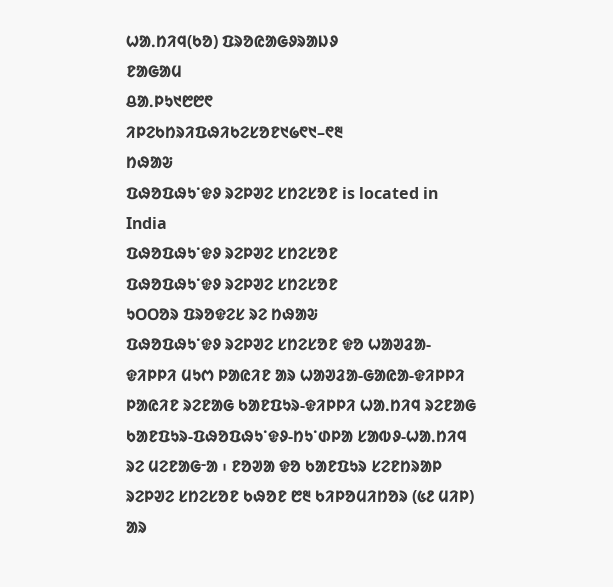ᱦᱟᱹᱴᱤᱧ(ᱠᱚ) ᱯᱨᱚᱭᱟᱜᱽᱨᱟᱡᱽ
ᱱᱟᱜᱟᱢ
ᱪᱟᱹᱞᱩ᱑᱘᱘᱖
ᱤᱞᱮᱠᱴᱨᱤᱯᱷᱤᱠᱮᱥᱚᱱ᱑᱙᱖᱑–᱖᱓
ᱴᱷᱟᱶ
ᱯᱷᱚᱯᱷᱩᱸᱫᱽ ᱨᱮᱞᱣᱮ ᱥᱴᱮᱥᱚᱱ is located in India
ᱯᱷᱚᱯᱷᱩᱸᱫᱽ ᱨᱮᱞᱣᱮ ᱥᱴᱮᱥᱚᱱ
ᱯᱷᱚᱯᱷᱩᱸᱫᱽ ᱨᱮᱞᱣᱮ ᱥᱴᱮᱥᱚᱱ
ᱩᱛᱛᱚᱨ ᱯᱨᱚᱫᱮᱥ ᱨᱮ ᱴᱷᱟᱶ
ᱯᱷᱚᱯᱷᱩᱸᱫᱽ ᱨᱮᱞᱣᱮ ᱥᱴᱮᱥᱚᱱ ᱫᱚ ᱦᱟᱣᱲᱟ-ᱫᱤᱞᱞᱤ ᱢᱩᱬ ᱞᱟᱭᱤᱱ ᱟᱨ ᱦᱟᱣᱲᱟ-ᱜᱟᱭᱟ-ᱫᱤᱞᱞᱤ ᱞᱟᱭᱤᱱ ᱨᱮᱱᱟᱜ ᱠᱟᱱᱯᱩᱨ-ᱫᱤᱞᱞᱤ ᱦᱟᱹᱴᱤᱧ ᱨᱮᱱᱟᱜ ᱠᱟᱱᱯᱩᱨ-ᱯᱷᱚᱯᱷᱩᱸᱫᱽ-ᱴᱩᱸᱰᱞᱟ ᱥᱟᱵᱽ-ᱦᱟᱹᱴᱤᱧ ᱨᱮ ᱢᱮᱱᱟᱜᱼᱟ ᱾ ᱱᱚᱣᱟ ᱫᱚ ᱠᱟᱱᱯᱩᱨ ᱥᱮᱱᱴᱨᱟᱞ ᱨᱮᱞᱣᱮ ᱥᱴᱮᱥᱚᱱ ᱠᱷᱚᱱ ᱘᱓ ᱠᱤᱞᱚᱢᱤᱴᱚᱨ (᱕᱒ ᱢᱤᱞ) ᱟᱨ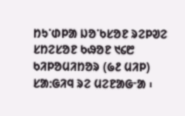ᱴᱩᱸᱰᱞᱟ ᱡᱚᱸᱠᱥᱚᱱ ᱨᱮᱞᱣᱮ ᱥᱴᱮᱥᱚᱱ ᱠᱷᱚᱱ ᱑᱔᱘ ᱠᱤᱞᱚᱢᱤᱴᱚᱨ (᱙᱒ ᱢᱤᱞ) ᱥᱟᱺᱜᱤᱧ ᱨᱮ ᱢᱮᱱᱟᱜᱼᱟ ᱾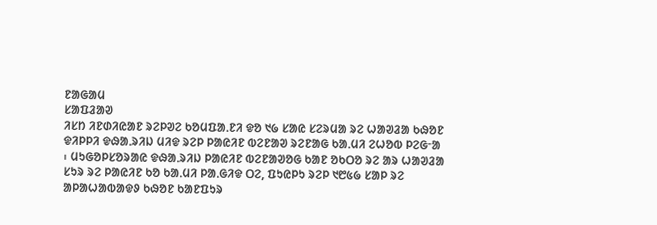ᱱᱟᱜᱟᱢ
ᱥᱟᱯᱲᱟᱣ
ᱤᱥᱴ ᱤᱱᱰᱤᱭᱟᱱ ᱨᱮᱞᱣᱮ ᱠᱚᱢᱯᱟᱹᱱᱤ ᱫᱚ ᱑᱙ ᱥᱟᱭ ᱥᱮᱨᱢᱟ ᱨᱮ ᱦᱟᱣᱲᱟ ᱠᱷᱚᱱ ᱫᱤᱞᱞᱤ ᱫᱷᱟᱹᱨᱤᱡ ᱢᱤᱫ ᱨᱮᱞ ᱞᱟᱭᱤᱱ ᱵᱮᱱᱟᱣ ᱨᱮᱱᱟᱜ ᱠᱟᱹᱢᱤ ᱮᱦᱚᱵ ᱞᱮᱜᱼᱟ ᱾ ᱢᱩᱜᱚᱞᱥᱚᱨᱟᱭ ᱫᱷᱟᱹᱨᱤᱡ ᱞᱟᱭᱤᱱ ᱵᱮᱱᱟᱣᱚᱜ ᱠᱟᱱ ᱚᱠᱛᱚ ᱨᱮ ᱟᱨ ᱦᱟᱣᱲᱟ ᱥᱩᱨ ᱨᱮ ᱞᱟᱭᱤᱱ ᱠᱚ ᱠᱟᱹᱢᱤ ᱞᱟᱹᱜᱤᱫ ᱛᱮ, ᱯᱩᱭᱞᱩ ᱨᱮᱞ ᱑᱘᱕᱙ ᱥᱟᱞ ᱨᱮ ᱟᱞᱟᱦᱟᱵᱟᱫᱽ ᱠᱷᱚᱱ ᱠᱟᱱᱯᱩᱨ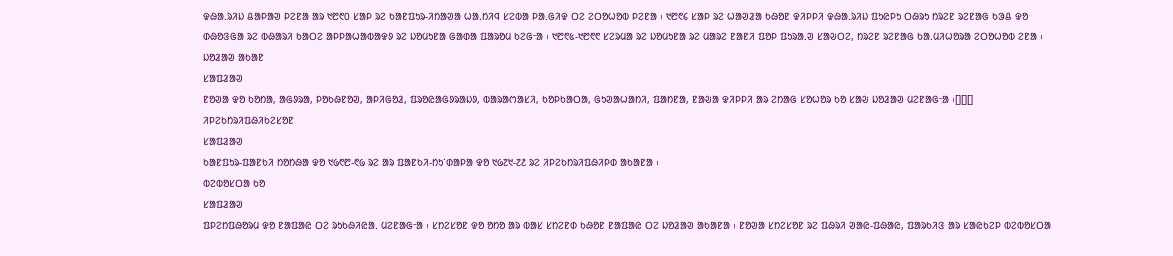ᱫᱷᱟᱹᱨᱤᱡ ᱪᱟᱞᱟᱣ ᱞᱮᱱᱟ ᱟᱨ ᱑᱘᱖᱐ ᱥᱟᱞ ᱨᱮ ᱠᱟᱱᱯᱩᱨ-ᱤᱴᱟᱣᱟ ᱦᱟᱹᱴᱤᱧ ᱥᱮᱵᱟ ᱞᱟᱹᱜᱤᱫ ᱛᱮ ᱮᱛᱚᱦᱚᱵ ᱞᱮᱱᱟ ᱾ ᱑᱘᱖᱔ ᱥᱟᱞ ᱨᱮ ᱦᱟᱣᱲᱟ ᱠᱷᱚᱱ ᱫᱤᱞᱞᱤ ᱫᱷᱟᱹᱨᱤᱡ ᱯᱩᱭᱞᱩ ᱛᱷᱨᱩ ᱴᱨᱮᱱ ᱨᱮᱱᱟᱜ ᱠᱳᱪ ᱫᱚ ᱰᱷᱚᱝᱜᱟ ᱨᱮ ᱵᱷᱟᱨᱤ ᱠᱟᱛᱮ ᱟᱞᱞᱟᱦᱟᱵᱟᱫᱽ ᱨᱮ ᱡᱚᱢᱩᱱᱟ ᱜᱟᱰᱟ ᱯᱟᱨᱚᱢ ᱠᱮᱜᱼᱟ ᱾ ᱑᱘᱖᱕-᱑᱘᱖᱖ ᱥᱮᱨᱢᱟ ᱨᱮ ᱡᱚᱢᱩᱱᱟ ᱨᱮ ᱢᱟᱨᱮ ᱱᱟᱱᱤ ᱯᱚᱞ ᱯᱩᱨᱟᱹᱣ ᱥᱟᱶᱛᱮ, ᱴᱨᱮᱱ ᱨᱮᱱᱟᱜ ᱠᱟᱹᱢᱤᱦᱚᱨᱟ ᱮᱛᱚᱦᱚᱵ ᱮᱱᱟ ᱾
ᱡᱚᱲᱟᱣ ᱟᱠᱟᱱ
ᱥᱟᱯᱲᱟᱣ
ᱱᱚᱣᱟ ᱫᱚ ᱠᱚᱴᱟ, ᱟᱜᱽᱨᱟ, ᱞᱚᱠᱷᱱᱚᱣ, ᱟᱞᱤᱜᱚᱲ, ᱯᱨᱚᱭᱟᱜᱽᱨᱟᱡᱽ, ᱵᱟᱨᱟᱬᱟᱥᱤ, ᱠᱚᱞᱠᱟᱛᱟ, ᱜᱩᱣᱟᱦᱟᱴᱤ, ᱯᱟᱴᱱᱟ, ᱱᱟᱶᱟ ᱫᱤᱞᱞᱤ ᱟᱨ ᱮᱴᱟᱜ ᱥᱚᱦᱚᱨ ᱠᱚ ᱥᱟᱶ ᱡᱚᱲᱟᱣ ᱢᱮᱱᱟᱜᱼᱟ ᱾[][][]
ᱤᱞᱮᱠᱴᱨᱤᱯᱷᱤᱠᱮᱥᱚᱱ
ᱥᱟᱯᱲᱟᱣ
ᱠᱟᱱᱯᱩᱨ-ᱯᱟᱱᱠᱤ ᱴᱚᱴᱷᱟ ᱫᱚ ᱑᱙᱖᱘-᱖᱙ ᱨᱮ ᱟᱨ ᱯᱟᱱᱠᱤ-ᱴᱩᱸᱰᱟᱞᱟ ᱫᱚ ᱑᱙᱗᱑-᱗᱒ ᱨᱮ ᱤᱞᱮᱠᱴᱨᱤᱯᱷᱤᱞᱰ ᱟᱠᱟᱱᱟ ᱾
ᱵᱮᱵᱚᱥᱛᱟ ᱠᱚ
ᱥᱟᱯᱲᱟᱣ
ᱯᱞᱮᱴᱯᱷᱚᱨᱢ ᱫᱚ ᱱᱟᱯᱟᱭ ᱛᱮ ᱨᱩᱠᱷᱤᱭᱟᱹ ᱢᱮᱱᱟᱜᱼᱟ ᱾ ᱥᱴᱮᱥᱚᱱ ᱫᱚ ᱚᱴᱚ ᱟᱨ ᱵᱟᱥ ᱥᱴᱮᱱᱰ ᱠᱷᱚᱱ ᱱᱟᱯᱟᱭ ᱛᱮ ᱡᱚᱲᱟᱣ ᱟᱠᱟᱱᱟ ᱾ ᱱᱚᱣᱟ ᱥᱴᱮᱥᱚᱱ ᱨᱮ ᱯᱷᱨᱤ ᱣᱟᱭ-ᱯᱷᱟᱭ, ᱯᱟᱨᱠᱤᱝ ᱟᱨ ᱥᱟᱭᱠᱮᱞ ᱵᱮᱵᱚᱥᱛᱟ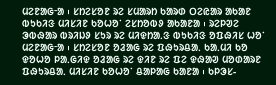ᱢᱮᱱᱟᱜᱼᱟ ᱾ ᱥᱴᱮᱥᱚᱱ ᱨᱮ ᱥᱢᱟᱨᱴ ᱠᱟᱨᱰ ᱛᱮᱭᱟᱨ ᱟᱠᱟᱱ ᱵᱩᱠᱤᱝ ᱢᱤᱥᱤᱱ ᱠᱚᱦᱚᱸ ᱮᱥᱴᱚᱵᱽ ᱟᱠᱟᱱᱟ ᱾ ᱨᱮᱞᱣᱮ ᱳᱵᱷᱟᱨ ᱵᱨᱤᱡᱽ ᱥᱩᱨ ᱨᱮ ᱢᱤᱫᱴᱟᱹᱝ ᱵᱩᱠᱤᱝ ᱚᱯᱷᱤᱥ ᱦᱚᱸ ᱢᱮᱱᱟᱜᱼᱟ ᱾ ᱥᱴᱮᱥᱚᱱ ᱚᱲᱟᱜ ᱨᱮ ᱯᱷᱩᱨᱪᱟᱹ ᱠᱟᱹᱢᱤ ᱠᱚ ᱫᱚᱦᱚ ᱞᱟᱹᱜᱤᱫ ᱚᱲᱟᱜ ᱨᱮ ᱫᱤᱱ ᱨᱮ ᱯᱮ ᱫᱷᱟᱣ ᱢᱚᱰᱟᱨᱱ ᱯᱷᱩᱨᱪᱟᱹ ᱢᱤᱥᱤᱱ ᱠᱚᱦᱚᱸ ᱪᱟᱞᱟᱜ ᱠᱟᱱᱟ ᱾ ᱠᱞᱳᱥ-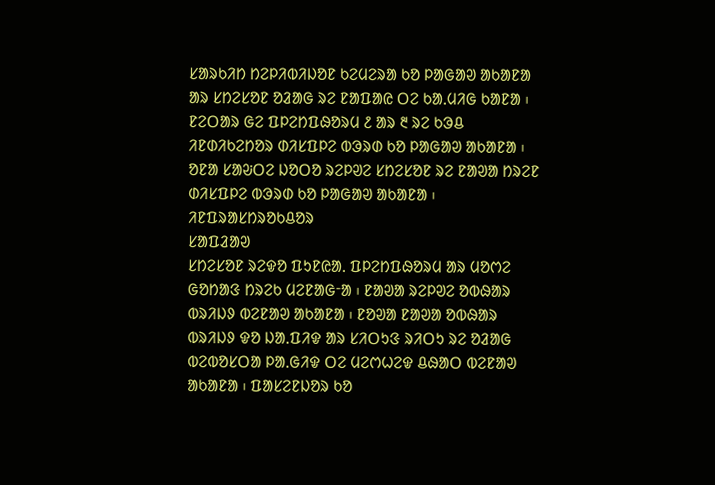ᱥᱟᱨᱠᱤᱴ ᱴᱮᱞᱤᱵᱤᱡᱚᱱ ᱠᱮᱢᱮᱨᱟ ᱠᱚ ᱞᱟᱜᱟᱣ ᱟᱠᱟᱱᱟ ᱟᱨ ᱥᱴᱮᱥᱚᱱ ᱚᱲᱟᱜ ᱨᱮ ᱱᱟᱯᱟᱭ ᱛᱮ ᱠᱟᱹᱢᱤᱜ ᱠᱟᱱᱟ ᱾
ᱱᱮᱛᱟᱨ ᱜᱮ ᱯᱞᱮᱴᱯᱷᱚᱨᱢ ᱒ ᱟᱨ ᱓ ᱨᱮ ᱠᱳᱪ ᱤᱱᱰᱤᱠᱮᱴᱚᱨ ᱰᱤᱥᱯᱞᱮ ᱵᱳᱨᱰ ᱠᱚ ᱞᱟᱜᱟᱣ ᱟᱠᱟᱱᱟ ᱾ ᱚᱱᱟ ᱥᱟᱶᱛᱮ ᱡᱚᱛᱚ ᱨᱮᱞᱣᱮ ᱥᱴᱮᱥᱚᱱ ᱨᱮ ᱱᱟᱣᱟ ᱴᱨᱮᱱ ᱰᱤᱥᱯᱞᱮ ᱵᱳᱨᱰ ᱠᱚ ᱞᱟᱜᱟᱣ ᱟᱠᱟᱱᱟ ᱾
ᱤᱱᱯᱨᱟᱥᱴᱨᱚᱠᱪᱚᱨ
ᱥᱟᱯᱲᱟᱣ
ᱥᱴᱮᱥᱚᱱ ᱨᱮᱫᱚ ᱯᱩᱱᱭᱟᱹ ᱯᱞᱮᱴᱯᱷᱚᱨᱢ ᱟᱨ ᱢᱚᱬᱮ ᱜᱚᱴᱟᱝ ᱴᱨᱮᱠ ᱢᱮᱱᱟᱜᱼᱟ ᱾ ᱱᱟᱣᱟ ᱨᱮᱞᱣᱮ ᱚᱵᱷᱟᱨ ᱵᱨᱤᱡᱽ ᱵᱮᱱᱟᱣ ᱟᱠᱟᱱᱟ ᱾ ᱱᱚᱣᱟ ᱱᱟᱣᱟ ᱚᱵᱷᱟᱨ ᱵᱨᱤᱡᱽ ᱫᱚ ᱡᱟᱹᱯᱤᱫ ᱟᱨ ᱥᱤᱛᱩᱝ ᱨᱤᱛᱩ ᱨᱮ ᱚᱲᱟᱜ ᱵᱮᱵᱚᱥᱛᱟ ᱞᱟᱹᱜᱤᱫ ᱛᱮ ᱢᱮᱬᱦᱮᱫ ᱪᱷᱟᱛ ᱵᱮᱱᱟᱣ ᱟᱠᱟᱱᱟ ᱾ ᱯᱟᱥᱮᱱᱡᱚᱨ ᱠᱚ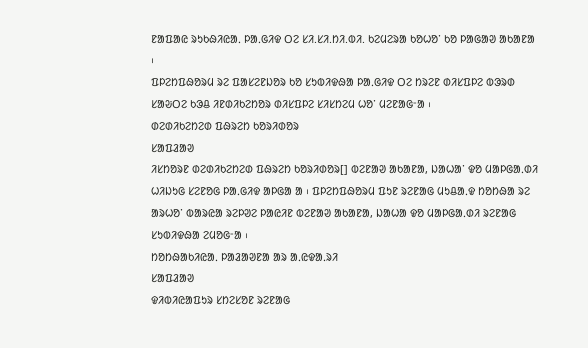ᱱᱟᱯᱟᱭ ᱨᱩᱠᱷᱤᱭᱟᱹ ᱞᱟᱹᱜᱤᱫ ᱛᱮ ᱥᱤ.ᱥᱤ.ᱴᱤ.ᱵᱤ. ᱠᱮᱢᱮᱨᱟ ᱠᱚᱦᱚᱸ ᱠᱚ ᱞᱟᱜᱟᱣ ᱟᱠᱟᱱᱟ ᱾
ᱯᱞᱮᱴᱯᱷᱚᱨᱢ ᱨᱮ ᱯᱟᱥᱮᱱᱡᱚᱨ ᱠᱚ ᱥᱩᱵᱤᱫᱷᱟ ᱞᱟᱹᱜᱤᱫ ᱛᱮ ᱴᱨᱮᱱ ᱰᱤᱥᱯᱞᱮ ᱵᱳᱨᱰ ᱥᱟᱶᱛᱮ ᱠᱳᱪ ᱤᱱᱰᱤᱠᱮᱴᱚᱨ ᱰᱤᱥᱯᱞᱮ ᱥᱤᱥᱴᱮᱢ ᱦᱚᱸ ᱢᱮᱱᱟᱜᱼᱟ ᱾
ᱰᱮᱰᱤᱠᱮᱴᱮᱰ ᱯᱷᱨᱮᱴ ᱠᱚᱨᱤᱰᱚᱨ
ᱥᱟᱯᱲᱟᱣ
ᱤᱥᱴᱚᱨᱱ ᱰᱮᱰᱤᱠᱮᱴᱮᱰ ᱯᱷᱨᱮᱴ ᱠᱚᱨᱤᱰᱚᱨ[] ᱵᱮᱱᱟᱣ ᱟᱠᱟᱱᱟ, ᱡᱟᱦᱟᱸ ᱫᱚ ᱢᱟᱞᱜᱟᱹᱰᱤ ᱦᱤᱡᱩᱜ ᱥᱮᱱᱚᱜ ᱞᱟᱹᱜᱤᱫ ᱟᱞᱜᱟ ᱟ ᱾ ᱯᱞᱮᱴᱯᱷᱚᱨᱢ ᱯᱩᱱ ᱨᱮᱱᱟᱜ ᱢᱩᱪᱟᱹᱫ ᱴᱚᱴᱷᱟ ᱨᱮ ᱟᱨᱦᱚᱸ ᱵᱟᱨᱭᱟ ᱨᱮᱞᱣᱮ ᱞᱟᱭᱤᱱ ᱵᱮᱱᱟᱣ ᱟᱠᱟᱱᱟ, ᱡᱟᱦᱟ ᱫᱚ ᱢᱟᱞᱜᱟᱹᱰᱤ ᱨᱮᱱᱟᱜ ᱥᱩᱵᱤᱫᱷᱟ ᱮᱢᱚᱜᱼᱟ ᱾
ᱴᱚᱴᱷᱟᱠᱤᱭᱟᱹ ᱞᱟᱲᱟᱣᱱᱟ ᱟᱨ ᱟᱹᱭᱫᱟᱹᱨᱤ
ᱥᱟᱯᱲᱟᱣ
ᱫᱤᱵᱤᱭᱟᱯᱩᱨ ᱥᱴᱮᱥᱚᱱ ᱨᱮᱱᱟᱜ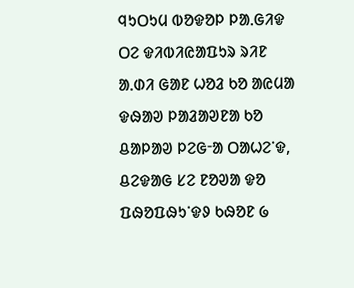ᱧᱩᱛᱩᱢ ᱵᱚᱫᱚᱞ ᱞᱟᱹᱜᱤᱫ ᱛᱮ ᱫᱤᱵᱤᱭᱟᱯᱩᱨ ᱨᱤᱱ ᱟᱹᱰᱤ ᱜᱟᱱ ᱦᱚᱲ ᱠᱚ ᱟᱭᱢᱟ ᱫᱷᱟᱣ ᱞᱟᱲᱟᱣᱱᱟ ᱠᱚ ᱪᱟᱞᱟᱣ ᱞᱮᱜᱼᱟ ᱛᱟᱦᱮᱸᱫ, ᱪᱮᱫᱟᱜ ᱥᱮ ᱱᱚᱣᱟ ᱫᱚ ᱯᱷᱚᱯᱷᱩᱸᱫᱽ ᱠᱷᱚᱱ ᱙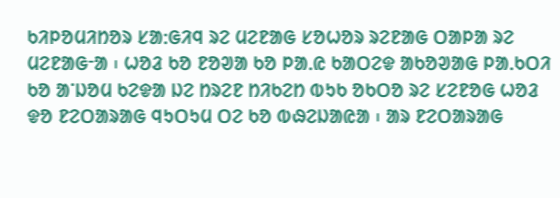ᱠᱤᱞᱚᱢᱤᱴᱚᱨ ᱥᱟᱺᱜᱤᱧ ᱨᱮ ᱢᱮᱱᱟᱜ ᱥᱚᱦᱚᱨ ᱨᱮᱱᱟᱜ ᱛᱟᱞᱟ ᱨᱮ ᱢᱮᱱᱟᱜᱼᱟ ᱾ ᱦᱚᱲ ᱠᱚ ᱱᱚᱣᱟ ᱠᱚ ᱞᱟᱹᱭ ᱠᱟᱛᱮᱫ ᱟᱠᱚᱣᱟᱜ ᱞᱟᱹᱠᱛᱤ ᱠᱚ ᱟᱸᱡᱚᱢ ᱠᱮᱫᱟ ᱡᱮ ᱴᱨᱮᱱ ᱴᱤᱠᱮᱴ ᱵᱩᱠ ᱚᱠᱛᱚ ᱨᱮ ᱥᱮᱱᱚᱜ ᱦᱚᱲ ᱫᱚ ᱱᱮᱛᱟᱨᱟᱜ ᱧᱩᱛᱩᱢ ᱛᱮ ᱠᱚ ᱵᱷᱮᱡᱟᱭᱟ ᱾ ᱟᱨ ᱱᱮᱛᱟᱨᱟᱜ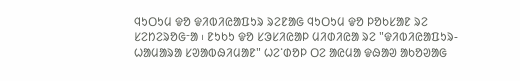ᱧᱩᱛᱩᱢ ᱫᱚ ᱫᱤᱵᱤᱭᱟᱯᱩᱨ ᱨᱮᱱᱟᱜ ᱧᱩᱛᱩᱢ ᱫᱚ ᱞᱚᱠᱥᱟᱱ ᱨᱮ ᱥᱮᱴᱮᱨᱚᱜᱼᱟ ᱾ ᱱᱩᱠᱩ ᱫᱚ ᱥᱳᱥᱤᱭᱟᱞ ᱢᱤᱰᱤᱭᱟ ᱨᱮ "ᱫᱤᱵᱤᱭᱟᱯᱩᱨ-ᱦᱟᱢᱟᱨᱟ ᱥᱣᱟᱵᱷᱤᱢᱟᱱ" ᱦᱮᱸᱰᱚᱞ ᱛᱮ ᱟᱭᱢᱟ ᱫᱷᱟᱣ ᱟᱠᱚᱣᱟᱜ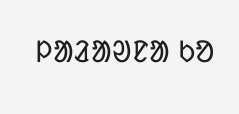ᱞᱟᱲᱟᱣᱱᱟ ᱠᱚ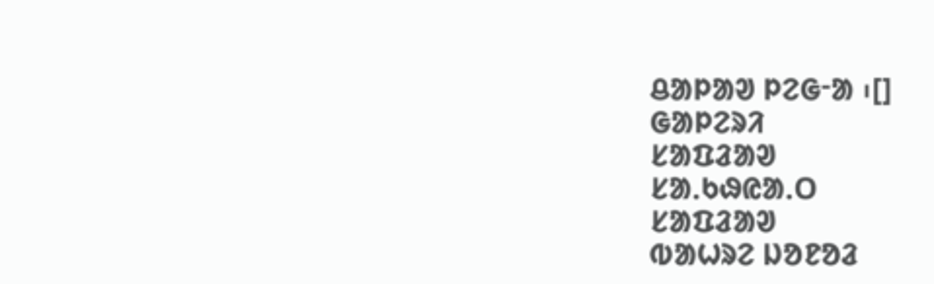ᱪᱟᱞᱟᱣ ᱞᱮᱜᱼᱟ ᱾[]
ᱜᱟᱞᱮᱨᱤ
ᱥᱟᱯᱲᱟᱣ
ᱥᱟᱹᱠᱷᱭᱟᱹᱛ
ᱥᱟᱯᱲᱟᱣ
ᱵᱟᱦᱨᱮ ᱡᱚᱱᱚᱲ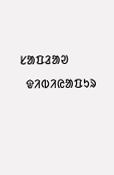ᱥᱟᱯᱲᱟᱣ
  ᱫᱤᱵᱤᱭᱟᱯᱩᱨ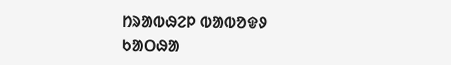ᱴᱨᱟᱵᱷᱮᱞ ᱵᱟᱵᱚᱫᱽ ᱠᱟᱛᱷᱟ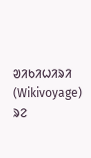ᱣᱤᱠᱤᱦᱤᱨᱤ (Wikivoyage) ᱨᱮ